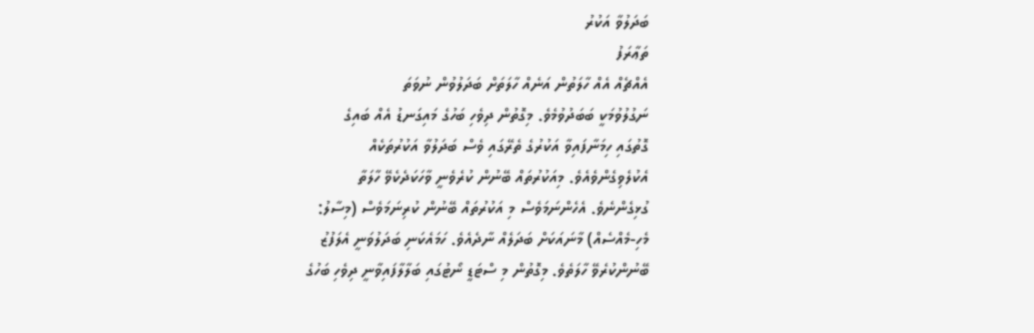ބަދަލުވާ އަކުރު
ތަޢާރަފު
އެއްޗެއް އެއް ހާލަތުން އަނެއް ހާލަތަށް ބަދަލުވުން ނުވަތަ
ނަގުލުވުމަކީ ބަބަދުވުމެވެ. މިގޮތުން ދިވެހި ބަހުގެ މައިގަނޑު އެއް ބައިގެ
ގޮތުގައި ހިމަނާފައިވާ އަކުރުގެ ތެރޭގައި ވެސް ބަދަލުވާ އަކުރުތަކެއް
އެކުލެވިގެންވެއެވެ. މިއަކުރުތައް ބޭނުން ކުރެވެނީ ވާހަކަދެކެވޭ ހާލަތާ
ގުޅިގެންނެވެ. އެހެންނަމަވެސް މި އަކުރުތައް ބޭނުން ކުރިނަމަވެސް (މިސާލު:
މެހި-މެއްސެއް) މާނައަކަށް ބަދަލެއް ނާދެއެވެ. ހަމައެކަނި ބަދަލުވަނީ އެލަފުޒު
ބޭނުންކުރެވޭ ހާލަތެވެ. މިގޮތުން މި ސްޓަޑީ ނޯޓުގައި ބަލާލާފައިވާނީ ދިވެހި ބަހުގެ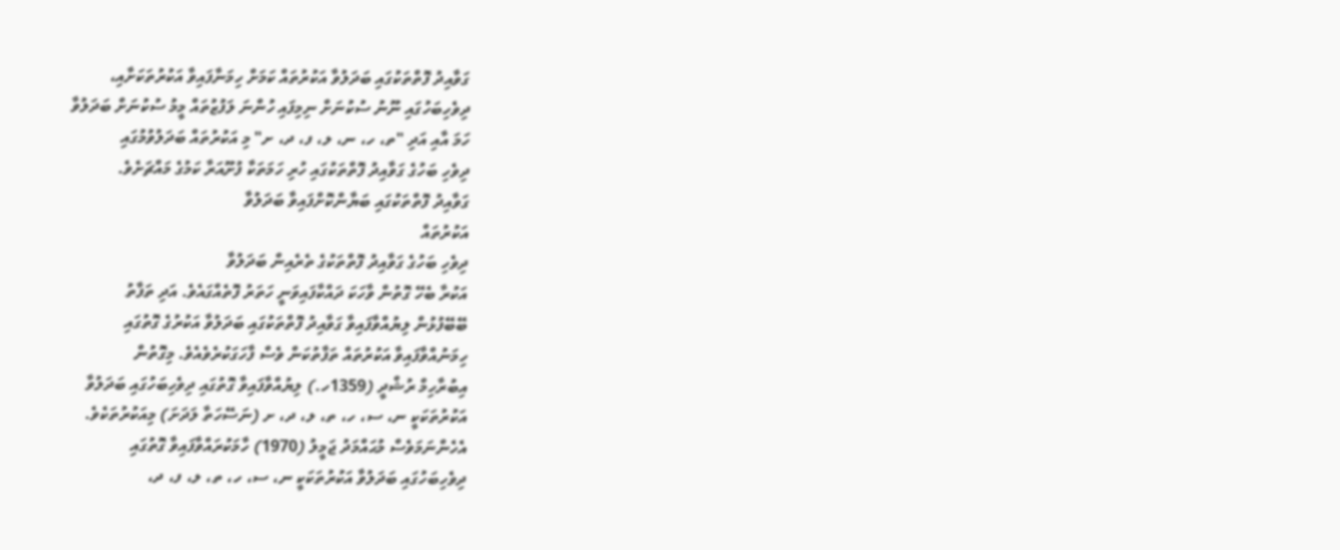ގަވާއިދު ފޮތްތަކުގައި ބަދަލުވާ އަކުރުތައް ކަމަށް ހިމަނާފައިވާ އަކުރުތަކަށާއި،
ދިވެހިބަހުގައި ނޫނު ސުކުނަށް ނިމިފައި ހުންނަ ލަފުޒުތައް މީމު ސުކުނަށް ބަދަލުވާ
ހަމަ އާއި އަދި "ތ، ހ، ނ، ލ، ފ، ދ، ށ" މި އަކުރުތައް ބަދަލުވުމުގައި
ދިވެހި ބަހުގެ ގަވާއިދު ފޮތްތަކުގައި ހުރި ހަމަތަކާ ފުށޫއަރާ ކަމުގެ މައްޗަށެވެ.
ގަވާއިދު ފޮތްތަކުގައި ބަޔާންކޮށްފައިވާ ބަދަލުވާ
އަކުރުތައް
ދިވެހި ބަހުގެ ގަވާއިދު ފޮތްތަކުގެ ތެރެއިން ބަދަލުވާ
އަކުރާ ބެހޭ ގޮތުން ވާހަކަ ދައްކާފައިވަނީ ހަތަރު ފޮތެއްގައެވެ. އަދި ތަފާތު
ބޭބޭފުޅުން ލިޔުއްވާފައިވާ ގަވާއިދު ފޮތްތަކުގައި ބަދަލުވާ އަކުރުގެ ގޮތުގައި
ހިމަނުއްވާފައިވާ އަކުރުތައް ތަފާތުކަން ވެސް ފާހަގަކުރެވެއެވެ. މިގޮތުން
އިބުރާހިމް ރުޝްދީ (1359ހ.) ލިޔުއްވާފައިވާ ގޮތުގައި ދިވެހިބަހުގައި ބަދަލުވާ
އަކުރުތަކަކީ ނ، ސ، ހ، ތ، ލ، ދ، ށ (ނަސޭހަތާ ލަދަށަ) މިއަކުރުތަކެވެ.
އެހެންނަމަވެސް މުޙައްމަދު ޖަމީލު (1970) ހާމަކުރައްވާފައިވާ ގޮތުގައި
ދިވެހިބަހުގައި ބަދަލުވާ އަކުރުތަކަކީ ނ، ސ، ހ، ތ، ލ، ފ، ދ،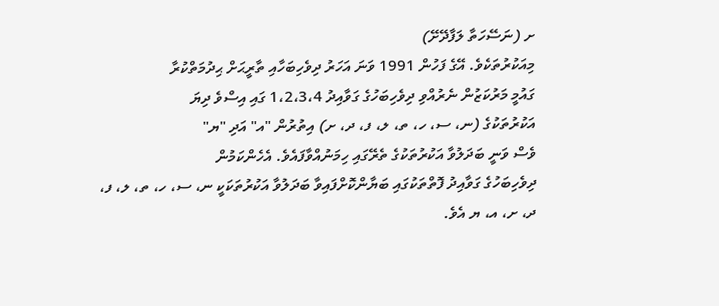ށ (ނަސޭހަތާ ލަފާދޭށޭ)
މިއަކުރުތަކެވެ. އޭގެ ފަހުން 1991 ވަނަ އަހަރު ދިވެހިބަހާއި ތާރީޙަށް ޙިދުމަތްކުރާ
ގައުމީ މަރުކަޒުން ނެރުއްވި ދިވެހިބަހުގެ ގަވާއިދު 1،2،3،4 ގައި އިސްވެ ދިޔަ
އަކުރުތަކުގެ (ނ، ސ، ހ، ތ، ލ، ފ، ދ، ށ) އިތުރުން "އ" އަދި "ޔ"
ވެސް ވަނީ ބަދަލުވާ އަކުރުތަކުގެ ތެރޭގައި ހިމަނުއްވާފައެވެ. އެހެންކަމުން
ދިވެހިބަހުގެ ގަވާއިދު ފޮތްތަކުގައި ބަޔާންކޮށްފައިވާ ބަދަލުވާ އަކުރުތަކަކީ ނ، ސ، ހ، ތ، ލ، ފ،
ދ، ށ، އ، ޔ އެވެ.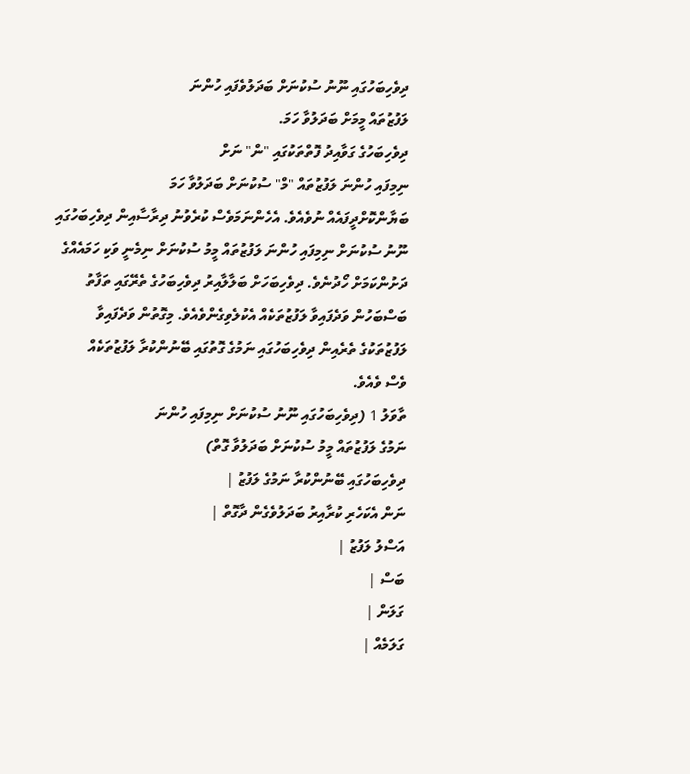ދިވެހިބަހުގައި ނޫނު ސުކުނަށް ބަދަލުވެފައި ހުންނަ
ލަފުޒުތައް މީމަށް ބަދަލުވާ ހަމަ.
ދިވެހިބަހުގެ ގަވާއިދު ފޮތްތަކުގައި "ން" ނަށް
ނިމިފައި ހުންނަ ލަފުޒުތައް "މް" ސުކުނަށް ބަދަލުވާ ހަމަ
ބަޔާންކޮށްދީފައެއް ނުވެއެވެ. އެހެންނަމަވެސް ކުރެވުނު ދިރާސާއިން ދިވެހިބަހުގައި
ނޫނު ސުކުނަށް ނިމިފައި ހުންނަ ލަފުޒުތައް މީމު ސުކުނަށް ނިމެނީ ވަކި ހަމައެއްގެ
ދަށުންކަމަށް ހޯދުނެވެ. ދިވެހިބަހަށް ބަލާލާއިރު ދިވެހިބަހުގެ ތެރޭގައި ތަފާތު
ބަސްބަހުން ވަދެފައިވާ ލަފުޒުތަކެއް އެކުލެވިގެންވެއެވެ. މިގޮތުން ވަދެފައިވާ
ލަފުޒުތަކުގެ ތެރެއިން ދިވެހިބަހުގައި ނަމުގެ ގޮތުގައި ބޭނުންކުރާ ލަފުޒުތަކެއް
ވެސް ވެއެވެ.
ތާވަލު 1 (ދިވެހިބަހުގައި ނޫނު ސުކުނަށް ނިމިފައި ހުންނަ
ނަމުގެ ލަފުޒުތައް މީމު ސުކުނަށް ބަދަލުވާ ގޮތް)
ދިވެހިބަހުގައި ބޭނުންކުރާ ނަމުގެ ލަފުޒު |
ނަން އެކަހެރި ކުރާއިރު ބަދަލުވެގެން ދާގޮތް |
އަސްލު ލަފުޒު |
ބަސް |
ގަލަން |
ގަލަމެއް |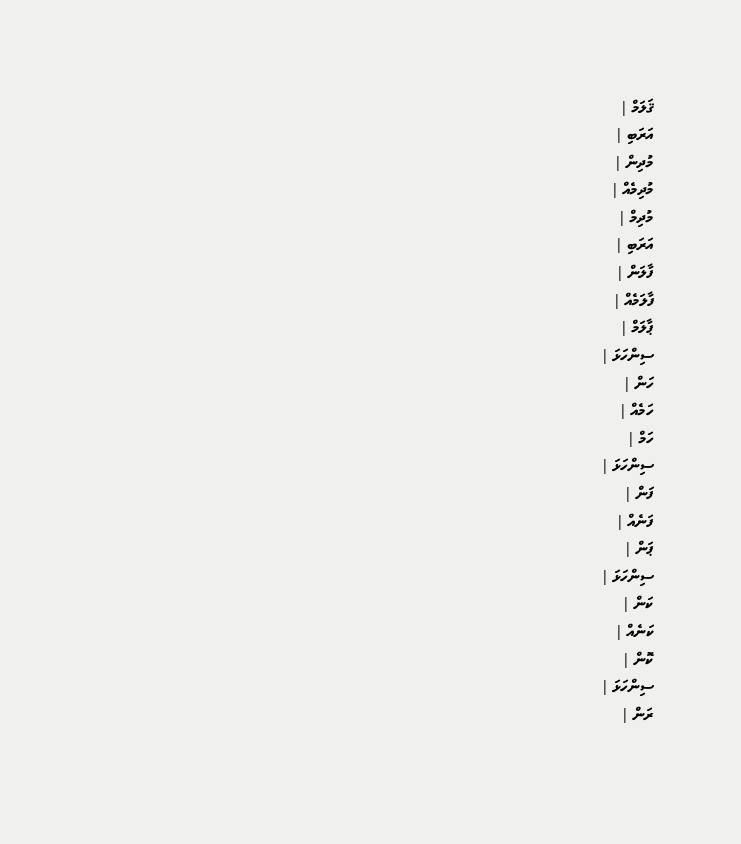ޤަލަމް |
އަރަބި |
މުދިން |
މުދިމެއް |
މުދިމް |
އަރަބި |
ފާލަން |
ފާލަމެއް |
ޕާލަމް |
ސިންހަޅަ |
ހަން |
ހަމެއް |
ހަމް |
ސިންހަޅަ |
ފަން |
ފަނެއް |
ޕަން |
ސިންހަޅަ |
ކަން |
ކަނެއް |
ކޮން |
ސިންހަޅަ |
ރަން |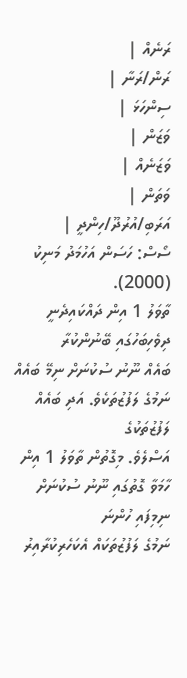ރަނެއް |
ރަން/ރަނާ |
ސިންހަޅަ |
ވަޒަން |
ވަޒަނެއް |
ވަތަން |
އަރަބި/އުރުދޫ/ހިންދީ |
ސޯސް: ހަސަން އަހުމަދު މަނިކު (2000).
ތާވަލު 1 އިން ދައްކައިދެނީ ދިވެހިބަހުގައި ބޭނުންކުރާ
ބައެއް ނޫނު ސުކުނަށް ނިމޭ ބައެއް ނަމުގެ ލަފުޒުތަކެވެ. އަދި ބައެއް ލަފުޒުތަކުގެ
އަސްލެވެ. މިގޮތުން ތާވަލު 1 އިން ހާމަވާ ގޮތުގައި ނޫނު ސުކުނަށް ނިމިފައި ހުންނަ
ނަމުގެ ލަފުޒުތަކައް އެކަހެރިކުރާއިރު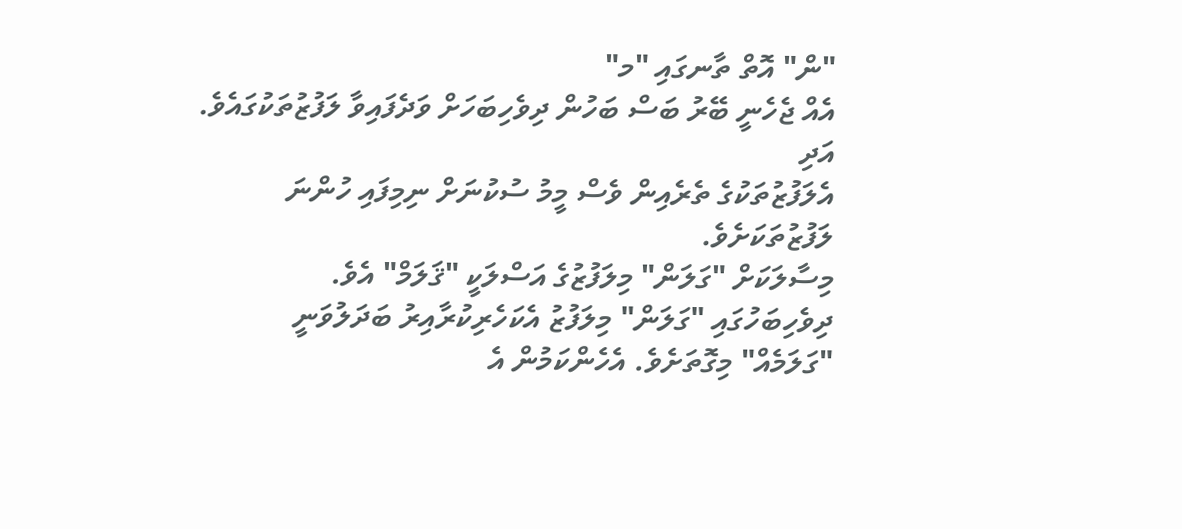"ން" އޮތް ތާނގައި "މ"
އެއް ޖެހެނީ ބޭރު ބަސް ބަހުން ދިވެހިބަހަށް ވަދެފައިވާ ލަފުޒުތަކުގައެވެ. އަދި
އެލަފުޒުތަކުގެ ތެރެއިން ވެސް މީމު ސުކުނަށް ނިމިފައި ހުންނަ ލަފުޒުތަކަށެވެ.
މިސާލަކަށް "ގަލަން" މިލަފުޒުގެ އަސްލަކީ "ޤަލަމް" އެވެ.
ދިވެހިބަހުގައި "ގަލަން" މިލަފުޒު އެކަހެރިކުރާއިރު ބަދަލުވަނީ
"ގަލަމެއް" މިގޮތަށެވެ. އެހެންކަމުން އެ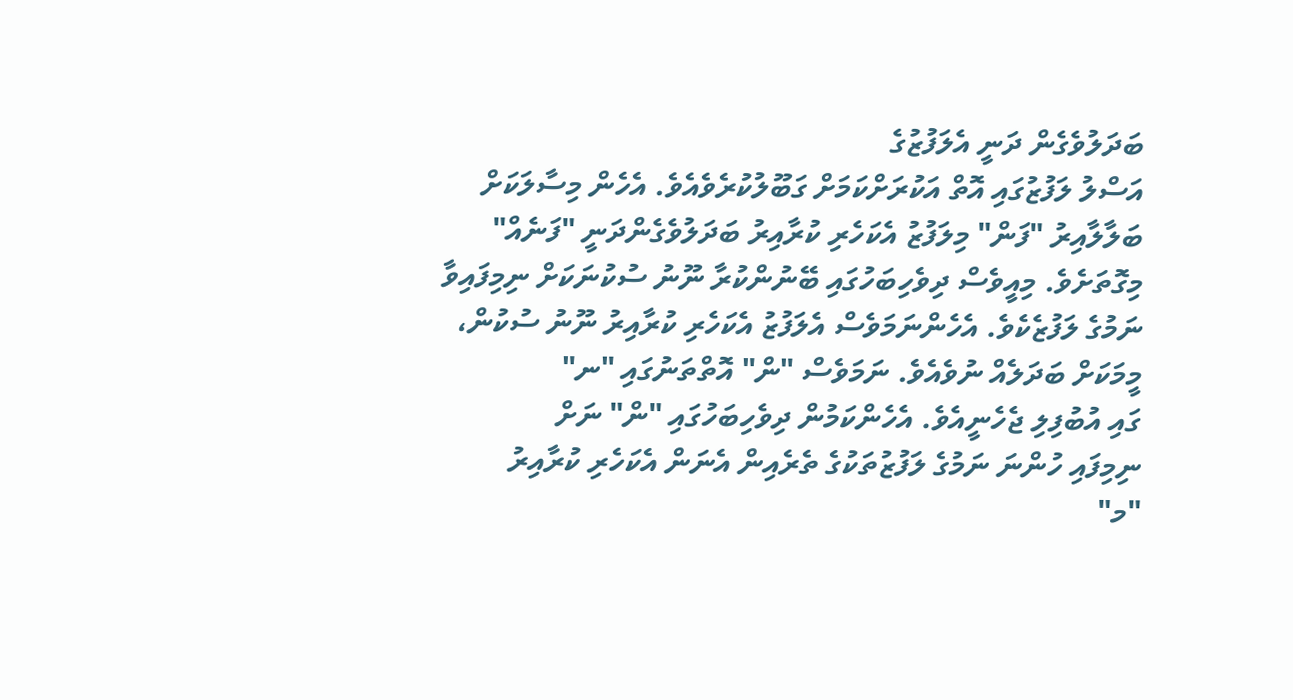ބަދަލުވެގެން ދަނީ އެލަފުޒުގެ
އަސްލު ލަފުޒުގައި އޮތް އަކުރަށްކަމަށް ގަބޫލުކުރެވެއެވެ. އެހެން މިސާލަކަށް
ބަލާލާއިރު "ފަން" މިލަފުޒު އެކަހެރި ކުރާއިރު ބަދަލުވެގެންދަނީ "ފަނެއް"
މިގޮތަށެވެ. މިއީވެސް ދިވެހިބަހުގައި ބޭނުންކުރާ ނޫނު ސުކުނަކަށް ނިމިފައިވާ
ނަމުގެ ލަފުޒެކެވެ. އެހެންނަމަވެސް އެލަފުޒު އެކަހެރި ކުރާއިރު ނޫނު ސުކުން،
މީމަކަށް ބަދަލެއް ނުވެއެވެ. ނަމަވެސް "ން" އޮތްތަނުގައި "ނ"
ގައި އުބުފިލި ޖެހެނީއެވެ. އެހެންކަމުން ދިވެހިބަހުގައި "ން" ނަށް
ނިމިފައި ހުންނަ ނަމުގެ ލަފުޒުތަކުގެ ތެރެއިން އެނަން އެކަހެރި ކުރާއިރު
"މ"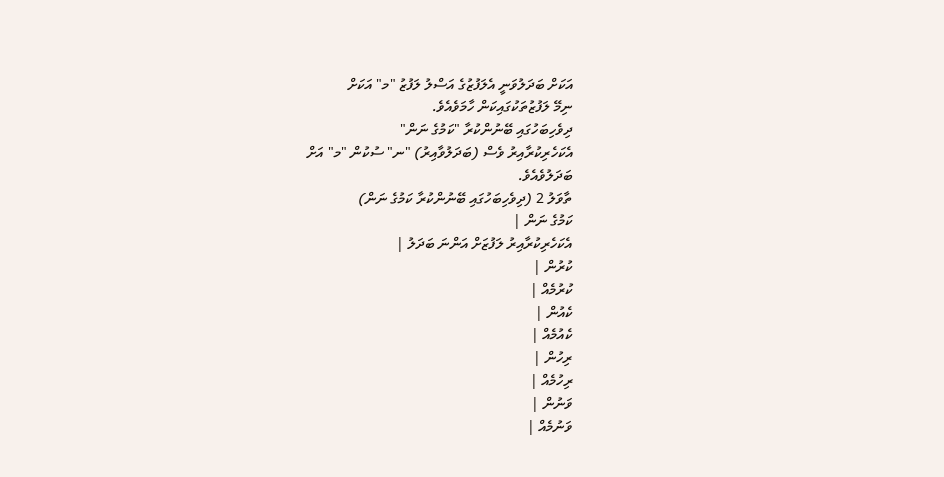އަކަށް ބަދަލުވަނީ އެލަފުޒުގެ އަސްލު ލަފުޒު "މ" އަކަށް
ނިމޭ ލަފުޒުތަކުގައިކަން ހާމަވެއެވެ.
ދިވެހިބަހުގައި ބޭނުންކުރާ "ކަމުގެ ނަން"
އެކަހެރިކުރާއިރު ވެސް (ބަދަލުވާއިރު) "ނ" ސުކުން "މ" އަށް
ބަދަލުވެއެވެ.
ތާވަލު 2 (ދިވެހިބަހުގައި ބޭނުންކުރާ ކަމުގެ ނަން)
ކަމުގެ ނަން |
އެކަހެރިކުރާއިރު ލަފުޒަށް އަންނަ ބަދަލު |
ކުރުން |
ކުރުމެއް |
ކެއުން |
ކެއުމެއް |
ރިހުން |
ރިހުމެއް |
ވަނުން |
ވަނުމެއް |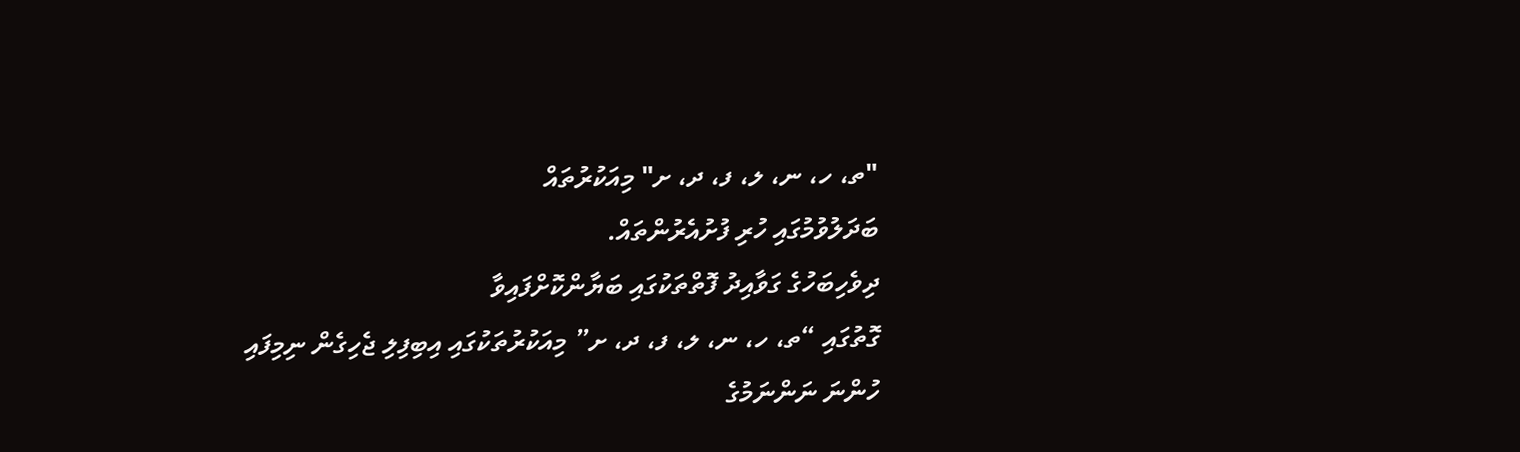"ތ، ހ، ނ، ލ، ފ، ދ، ށ" މިއަކުރުތައް
ބަދަލުވުމުގައި ހުރި ފުށުއެރުންތައް.
ދިވެހިބަހުގެ ގަވާއިދު ފޮތްތަކުގައި ބަޔާންކޮށްފައިވާ
ގޮތުގައި “ތ، ހ، ނ، ލ، ފ، ދ، ށ” މިއަކުރުތަކުގައި އިބިފިލި ޖެހިގެން ނިމިފައި
ހުންނަ ނަންނަމުގެ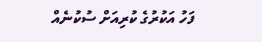ފަހު އަކުރުގެ ކުރިއަށް ސުކުނެއް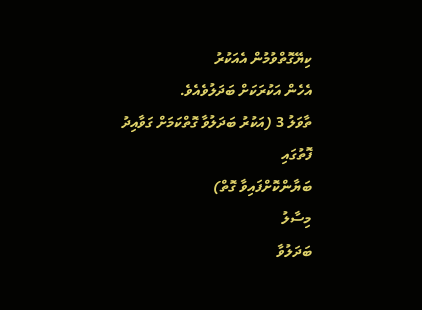ކިޔޭގޮތްވުމުން އެއަކުރު
އެހެން އަކުރަކަށް ބަދަލުވެއެވެ.
ތާވަލު 3 (އަކުރު ބަދަލުވާ ގޮތްކަމަށް ގަވާއިދު ފޮތުގައި
ބަޔާންކޮށްފައިވާ ގޮތް)
މިސާލު
ބަދަލުވާ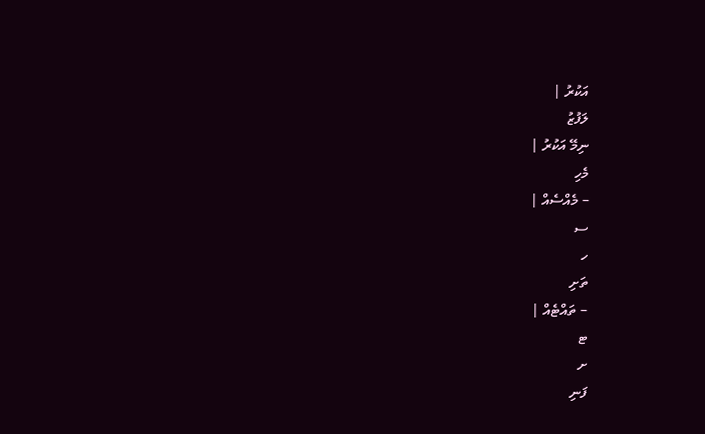އަކުރު |
ލަފުޒު
ނިމޭ އަކުރު |
މެހި
– މެއްސެއް |
ސ
ހ
ތަށި
– ތައްޓެއް |
ޓ
ށ
ފަނި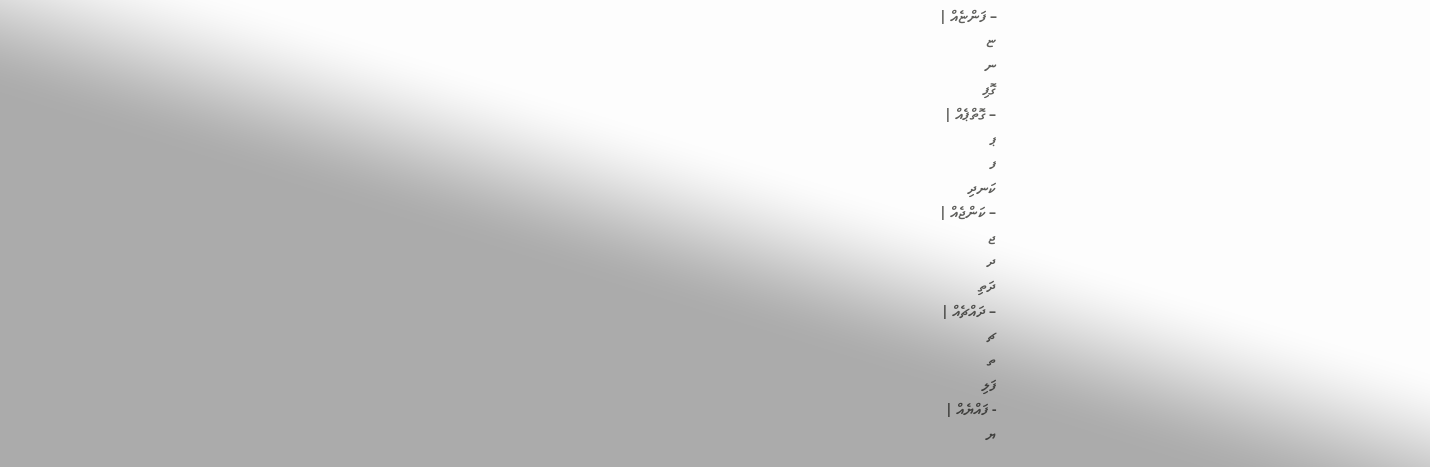– ފަންޏެއް |
ޏ
ނ
ގޮފި
– ގޮތްޕެއް |
ޕ
ފ
ކަނދި
– ކަންޖެއް |
ޖ
ދ
ދަތި
– ދައްޗެއް |
ޗ
ތ
ފަލި
- ފައްޔެއް |
ޔ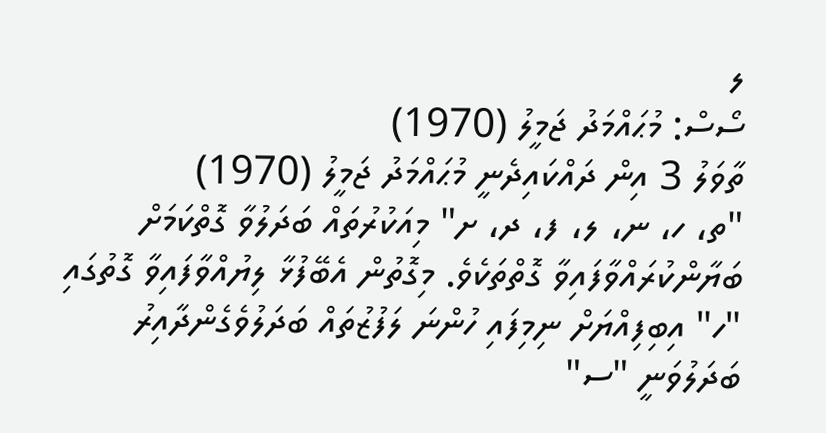ލ
ސޯސް: މުޙައްމަދު ޖަމީލު (1970)
ތާވަލު 3 އިން ދައްކައިދެނީ މުޙައްމަދު ޖަމީލު (1970)
"ތ، ހ، ނ، ލ، ފ، ދ، ށ" މިއަކުރުތައް ބަދަލުވާ ގޮތްކަމަށް
ބަޔާންކުރައްވާފައިވާ ގޮތްތަކެވެ. މިގޮތުން އެބޭފުޅާ ލިޔުއްވާފައިވާ ގޮތުގައި
"ހ" އިބިފިއްޔަށް ނިމިފައި ހުންނަ ލަފުޒުތައް ބަދަލުވެގެންދާއިރު
ބަދަލުވަނީ "ސ"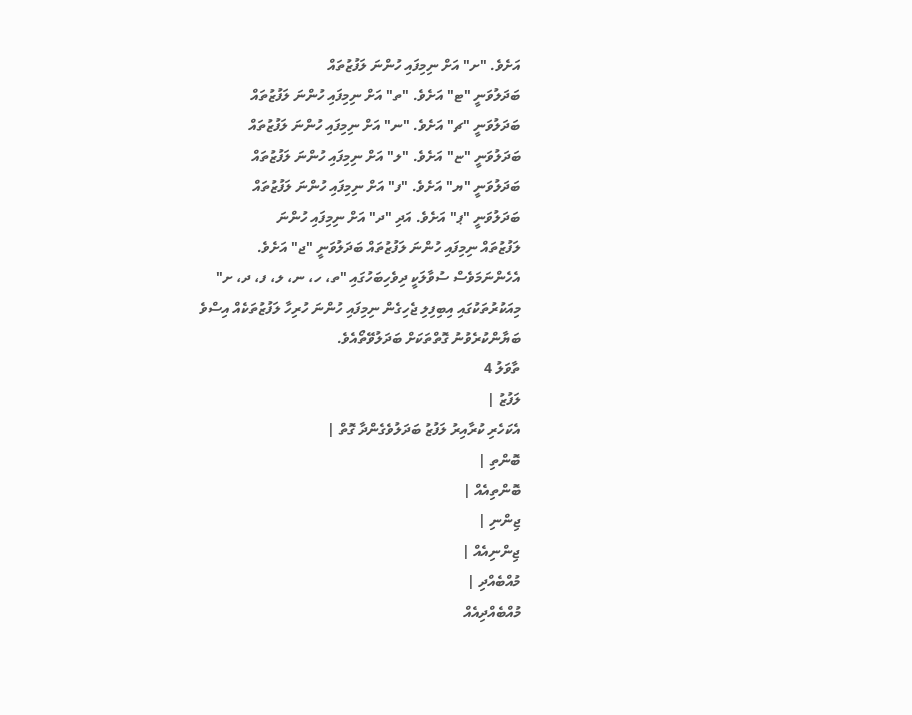އަށެވެ. "ށ" އަށް ނިމިފައި ހުންނަ ލަފުޒުތައް
ބަދަލުވަނީ "ޓ" އަށެވެ. "ތ" އަށް ނިމިފައި ހުންނަ ލަފުޒުތައް
ބަދަލުވަނީ "ޗ" އަށެވެ. "ނ" އަށް ނިމިފައި ހުންނަ ލަފުޒުތައް
ބަދަލުވަނީ "ޏ" އަށެވެ. "ލ" އަށް ނިމިފައި ހުންނަ ލަފުޒުތައް
ބަދަލުވަނީ "ޔ" އަށެވެ. "ފ" އަށް ނިމިފައި ހުންނަ ލަފުޒުތައް
ބަދަލުވަނީ "ޕ" އަށެވެ. އަދި "ދ" އަށް ނިމިފައި ހުންނަ
ލަފުޒުތައް ނިމިފައި ހުންނަ ލަފުޒުތައް ބަދަލުވަނީ "ޖ" އަށެވެ.
އެހެންނަމަވެސް ސުވާލަކީ ދިވެހިބަހުގައި "ތ، ހ، ނ، ލ، ފ، ދ، ށ"
މިއަކުރުތަކުގައި އިބިފިލި ޖެހިގެން ނިމިފައި ހުންނަ ހުރިހާ ލަފުޒުތަކެއް އިސްވެ
ބަޔާންކުރެވުނު ގޮތްތަކަށް ބަދަލުވޭތޯއެވެ.
ތާވަލު 4
ލަފުޒު |
އެކަހެރި ކުރާއިރު ލަފުޒު ބަދަލުވެގެންދާ ގޮތް |
ބޮންތި |
ބޮންތިއެއް |
ޖިންނި |
ޖިންނިއެއް |
މުއްބެއްދި |
މުއްބެއްދިއެއް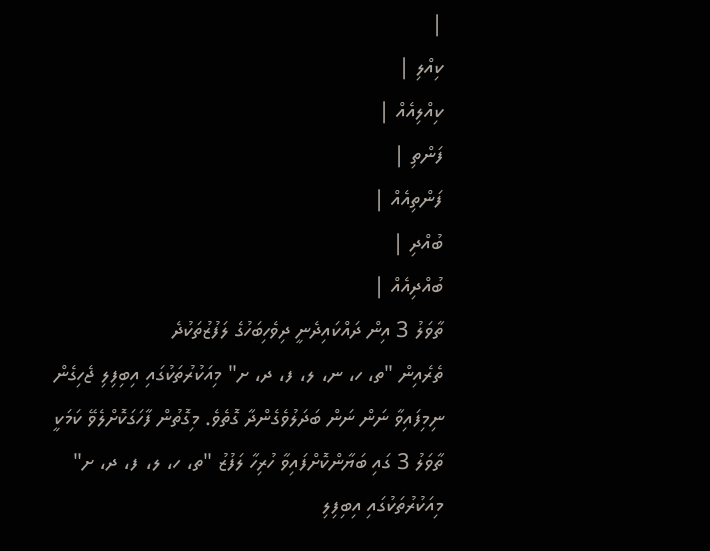|
ކިއްލި |
ކިއްލިއެއް |
ފަންތި |
ފަންތިއެއް |
ބުއްދި |
ބުއްދިއެއް |
ތާވަލު 3 އިން ދައްކައިދެނީ ދިވެހިބަހުގެ ލަފުޒުތަކުދެ
ތެރެއިން "ތ، ހ، ނ، ލ، ފ، ދ، ށ" މިއަކުރުތަކުގައި އިބިފިލި ޖެހިގެން
ނިމިފައިވާ ނަން ނަން ބަދަލުވެގެންދާ ގޮތެވެ. މިގޮތުން ފާހަގަކޮށްލެވޭ ކަމަކީ
ތާވަލު 3 ގައި ބަޔާންކޮށްފައިވާ ހުރިހާ ލަފުޒު "ތ، ހ، ލ، ފ، ދ، ށ"
މިއަކުރުތަކުގައި އިބިފިލި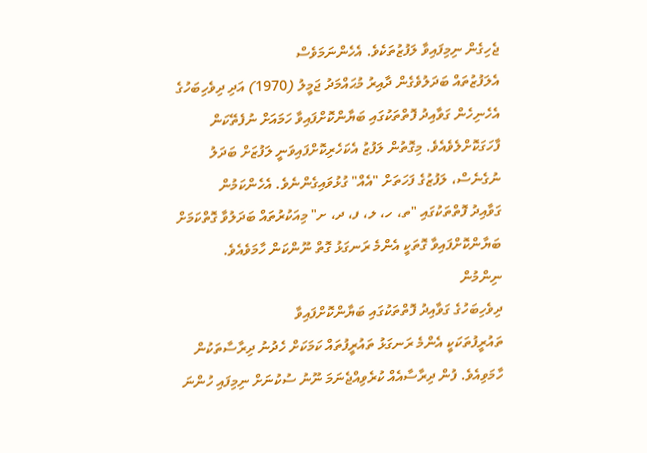ޖެހިގެން ނިމިފައިވާ ލަފުޒުތަކެވެ. އެހެންނަމަވެސް
އެލަފުޒުތައް ބަދަލުވެގެން ދާއިރު މުޙައްމަދު ޖަމީލު (1970) އަދި ދިވެހިބަހުގެ
އެހެނިހެން ގަވާއިދު ފޮތްތަކުގައި ބަޔާންކޮށްފައިވާ ހަމައަށް ނުފެތޭކަން
ފާހަގަކޮށްލެވެއެވެ. މިގޮތުން ލަފުޒު އެކަހެރިކޮށްފައިވަނީ ލަފުޒަށް ބަދަލު
ނުގެނެސް، ލަފުޒުގެ ފަހަތަށް "އެއް" ގުޅުވައިގެންނެވެ. އެހެންކަމުން
ގަވާއިދު ފޮތްތަކުގައި "ތ، ހ، ލ، ފ، ދ، ށ" މިއަކުރުތައް ބަދަލުވާ ގޮތްކަމަށް
ބަޔާންކޮށްފައިވާ ގޮތަކީ އެންމެ ރަނގަޅު ގޮތް ނޫންކަން ހާމަވެއެވެ.
ނިންމުން
ދިވެހިބަހުގެ ގަވާއިދު ފޮތްތަކުގައި ބަޔާންކޮށްފައިވާ
ތައުރީފުތަކަކީ އެންމެ ރަނގަޅު ތައުރީފުތައް ކަމަކަށް ހެދުނު ދިރާސާތަކުން
ހާމަވިއެވެ. ފުން ދިރާސާއެއް ކުރެވިއްޖެނަމަ ނޫނު ސުކުނަށް ނިމިފައި ހުންނަ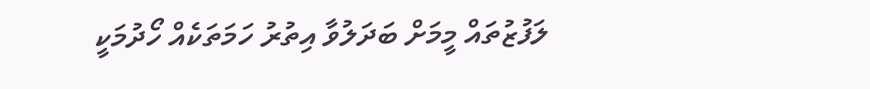ލަފުޒުތައް މީމަށް ބަދަލުވާ އިތުރު ހަމަތަކެއް ހޯދުމަކީ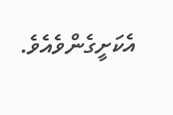އެކަށީގެންވެއެވެ.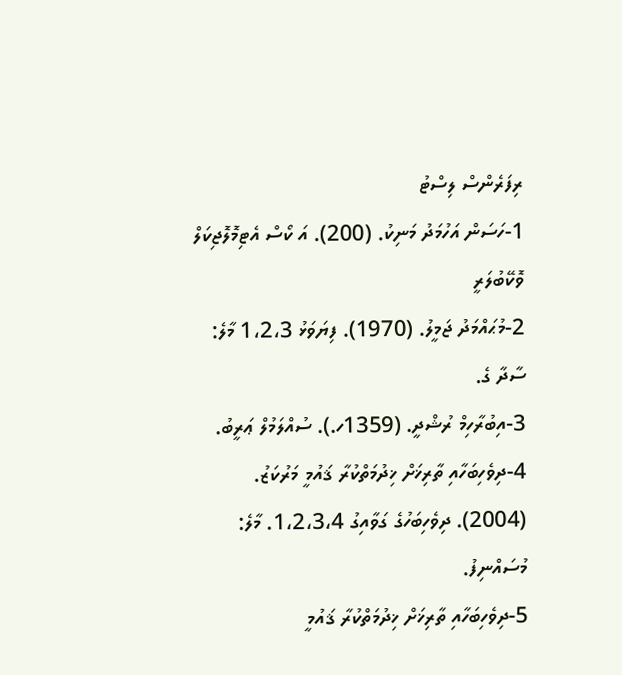ރިފަރެންސް ލިސްޓު
1-ހަސަން އަހުމަދު މަނިކު. (200). އަ ކޯސް އެޓިމޮލޮޖިކަލް
ވޮކޭބުލަރީ
2-މުޙައްމަދު ޖަމީލު. (1970). ފިޔަވަޅު 1،2،3 މާލެ: ސާދާ ގެ.
3-އިބުރާހިމް ރުޝްދީ. (1359ހ.). ސުއްލަމުލް ޢަރީބު.
4-ދިވެހިބަހާއި ތާރިޚަށް ޚިދުމަތްކުރާ ޤައުމީ މަރުކަޒު.
(2004). ދިވެހިބަހުގެ ގަވާއިގު 1،2،3،4. މާލެ: މުސައްނިފު.
5-ދިވެހިބަހާއި ތާރިޚަށް ޚިދުމަތްކުރާ ޤައުމީ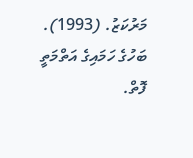މަރުކަޒު. (1993). ބަހުގެ ހަމައިގެ އަތްމަތީ ފޮތް.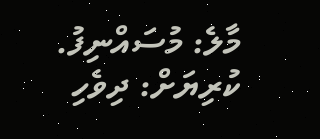މާލެ: މުސައްނިފު.
ކުރިޔަށް: ދިވެހި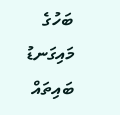ބަހުގެ މައިގަނޑު ބައިތައް